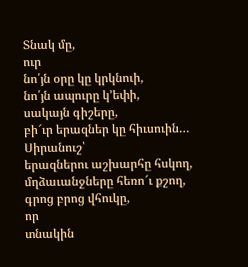Տնակ մը,
ուր
նո՛յն օրը կը կրկնուի,
նո՛յն ապուրը կ՚եփի,
սակայն գիշերը,
բի՜ւր երազներ կը հիւսուին…
Սիրանուշ՝
երազներու աշխարհը հսկող,
մղձաւանջները հեռո՜ւ քշող,
գրոց բրոց վհուկը,
որ
տնակին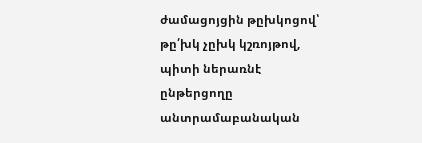ժամացոյցին թըխկոցով՝
թը՛խկ չըխկ կշռոյթով,
պիտի ներառնէ ընթերցողը
անտրամաբանական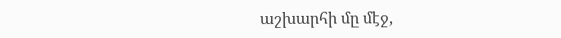աշխարհի մը մէջ,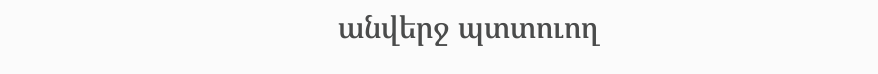անվերջ պտտուող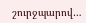շուրջպարով…